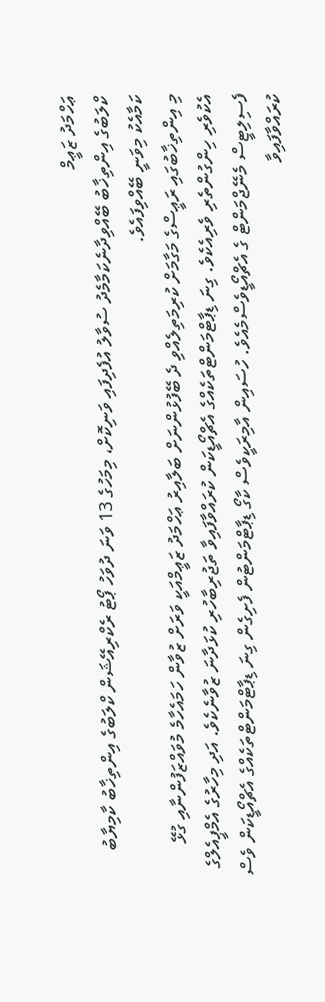ޢަހްމަދު ޒަޢީމް
ކްލަބުގެ އިންތިޚާބު ބޭއްވިދާނެކަމާމެދު ސުވާލު އުފެދިފައި ވަނިކޮށް، މިމަހުގެ 13 ވަނަ ދުވަހު ޕޯޓު ރެކްރިއޭޝަން ކްލަބުގެ އިންތިޚާބު ކާމިޔާބު ކަމާއެކު މިވަނީ ބޭއްވިފައެވެ.
މި އިންތިޚާބުގައި ރަޢީސްގެ މަގާމަށް ކުރިމަތިލެއްވި ދެ ބޭފުޅުންނަށް ބަލާއިރު ޢަހްމަދު ޒަޢީމްއަކީ ވަރަށް ޒުވާން ހަމައެހާމެ މުވައްޒަފުންނާއި ގުޅޭ އެކުވެރި ހިންގުންތެރި ވެރިއެކެވެ. ގިނަ ޑިޕާޓްމަންޓްތަކެއްގެ އެޗްއޯޑީކަން ކުރައްވާފައިވާ ތަޖުރިބާހުރި ކުޅަދާނަ ޒުވާނެކެވެ. އަދި މިހާރުގެ އެމްޕީއެލްގެ ފެސިލިޓީސް މެނޭޖްމަންޓް ގެ އެޗްއޯޑީވެސްމެއެވެ. ހުސައިން އާމިރަކީވެސް ކާގޯ ޑިޕާޓްމަންޓުން ފެށިގެން ގިނަ ޑިޕާޓްމަންޓްތަކެއްގެ އެޗްއޯޑީކަން ވެސް ކުރައްވާފައިވާ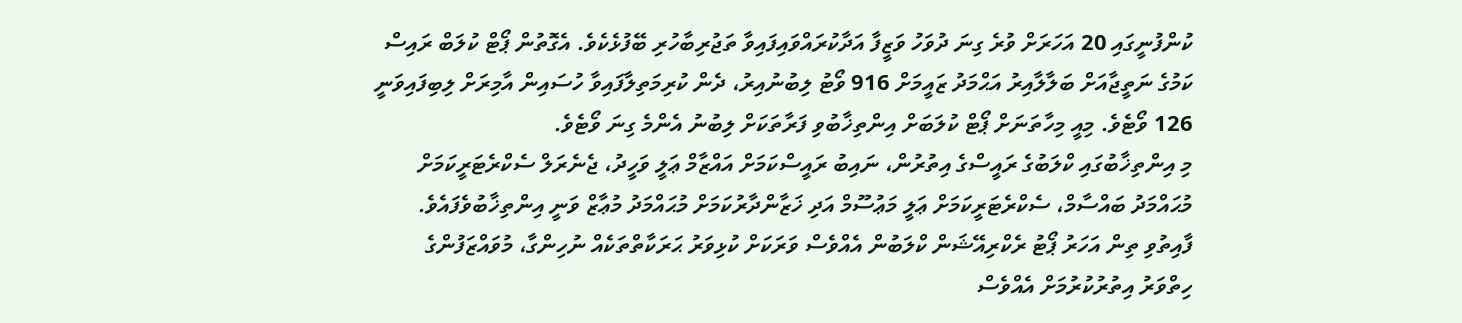ކުންފުނީގައި 20 އަހަރަށް ވުރެ ގިނަ ދުވަހު ވަޒީފާ އަދާކުރައްވައިފައިވާ ތަޖުރިބާހުރި ބޭފުޅެކެވެ. އެގޮތުން ޕޯޓް ކުލަބް ރައިސް ކަމުގެ ނަތީޖާއަށް ބަލާލާއިރު އަޙްމަދު ޒައީމަށް 916 ވޯޓު ލިބުނުއިރު، ދެން ކުރިމަތިލާފައިވާ ހުސައިން އާމިރަށް ލިބިފައިވަނީ 126 ވޯޓެވެ. މިއީ މިހާތަނަށް ޕޯޓް ކުލަބަށް އިންތިޚާބުވި ފަރާތަކަށް ލިބުނު އެންމެ ގިނަ ވޯޓެވެ.
މި އިންތިޚާބުގައި ކްލަބުގެ ރައީސްގެ އިތުރުން، ނައިބު ރައީސްކަމަށް އައްޒާމް ޢަލީ ވަހީދު، ޖެނެރަލް ސެކްރެޓަރީކަމަށް މުޙައްމަދު ބައްސާމް، ސެކްރެޓަރީކަމަށް ޢަލީ މަޢުސޫމް އަދި ޚަޒާންދާރުކަމަށް މުޙައްމަދު މުޢާޒް ވަނީ އިންތިޚާބުވެފައެވެ.
ފާއިތުވި ތިން އަހަރު ޕޯޓު ރެކްރިއޭޝަން ކްލަބުން އެއްވެސް ވަރަކަށް ކުޅިވަރު ޙަރަކާތްތަކެއް ނުހިންގާ، މުވައްޒަފުންގެ ހިތްވަރު އިތުރުކުރުމަށް އެއްވެސް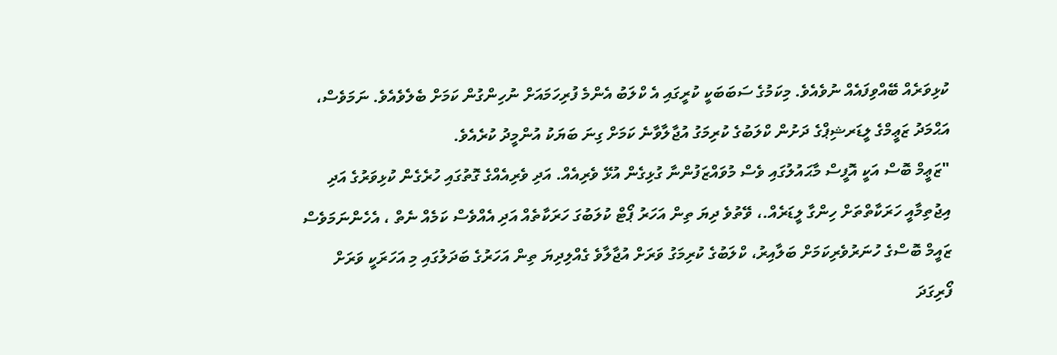ކުޅިވަރެއް ބޭއްވިފައެއް ނުވެއެވެ. މިކަމުގެ ސަބަބަކީ ކުރީގައި އެ ކްލަބު އެންމެ ފުރިހަމައަށް ނުހިންގުން ކަމަށް ބެލެވެއެވެ. ނަމަވެސް، އަޙްމަދު ޒަޢީމްގެ ލީޑަރޝިޕްގެ ދަށުން ކްލަބުގެ ކުރިމަގު އުޖާލާވާނެ ކަމަށް ގިނަ ބަޔަކު އުންމީދު ކުރެއެވެ.
"ޒަޢީމް ބޮސް އަކީ އޮފީސް މާޙައުލުގައި ވެސް މުވައްޒަފުންނާ ގުޅިގެން އުޅޭ ވެރިއެއް. އަދި ވެރިއެއްގެ ގޮތުގައި ހުރެގެން ކުޅިވަރުގެ އަދި އިޖުތިމާއީ ހަރަކާތްތަށް ހިންގާ ލީޑަރެއް.، ވޭތުވެ ދިޔަ ތިން އަހަރު ޕޯޓް ކުލަބުގަ ހަރަކާތެއް އަދި އެއްވެސް ކަމެއް ނެތް ، އެހެންނަމަވެސް ޒައީމް ބޮސްގެ ހުނަރުވެރިކަމަށް ބަލާއިރު، ކްލަބުގެ ކުރިމަގު ވަރަށް އުޖާލާވެ ގެއްލިދިޔަ ތިން އަހަރުގެ ބަދަލުގައި މި އަހަރަކީ ވަރަށް ފޯރިގަދަ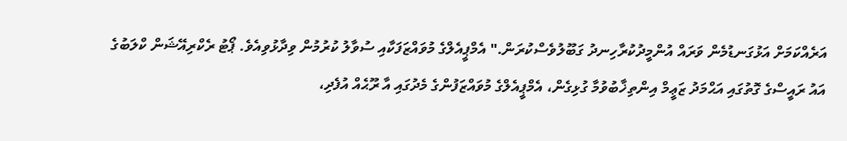އަރެއްކަމަށް އަޅުގަނޑުމެން ވަރައް އުންމީދުކުރާހިނދު ގަބޫލުވެސްކުރަން." އެމްޕީއެލްގެ މުވައްޒަފަކާއި ސުވާލު ކުރުމުން ވިދާޅުވިއެވެ. ޕޯޓު ރެކްރިއޭޝަން ކްލަބުގެ އައު ރައީސްގެ ގޮތުގައި އަޙްމަދު ޒަޢީމް އިންތިޚާބުވުމާ ގުޅިގެން، އެމްޕީއެލްގެ މުވައްޒަފުންގެ މެދުގައި އާ ރޫޙެއް އުފެދި،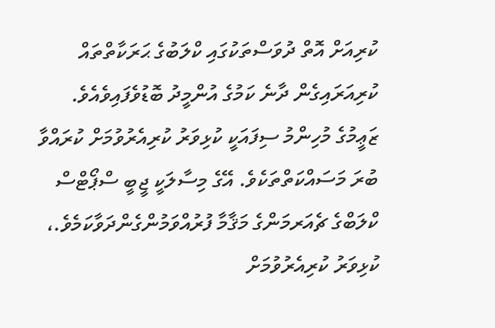ކުރިއަށް އޮތް ދުވަސްތަކުގައި ކްލަބުގެ ޙަރަކާތްތައް ކުރިއަރައިގެން ދާނެ ކަމުގެ އުންމީދު ބޮޑުވެފައިވެއެވެ.
ޒަޢީމުގެ މުހިންމު ސިފައަކީ ކުޅިވަރު ކުރިއެރުވުމަށް ކުރައްވާ ބުރަ މަސައްކަތްތަކެވެ. އޭގެ މިސާލަކީ ޖީބީ ސްޕޯޓްސް ކްލަބްގެ ޗެއަރމަންގެ މަޤާމާ ފުރުއްވަމުންގެންދަވާކަމެވެ.، ކުޅިވަރު ކުރިއެރުވުމަށް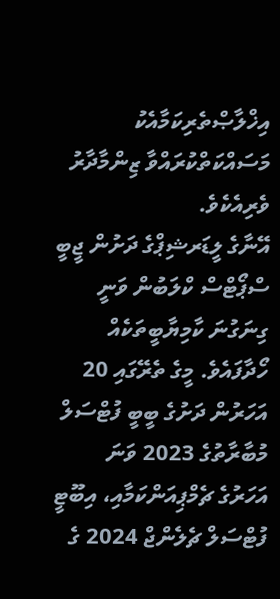އިޚްލާޞްތެރިކަމާއެކު މަސައްކަތްކުރައްވާ ޒިންމާދާރު ވެރިއެކެވެ.
އޭނާގެ ލީޑަރޝިޕްގެ ދަށުން ޖީބީ ސްޕޯޓްސް ކްލަބުން ވަނީ ގިނަގުނަ ކާމިޔާބީތަކެއް ހޯދާފައެވެ. މީގެ ތެރޭގައި 20 އަހަރުން ދަށުގެ ބީބީ ފުޓްސަލް މުބާރާތުގެ 2023 ވަނަ އަހަރުގެ ޗެމްޕިއަންކަމާއި، އިބޫޓީ ފުޓްސަލް ޗެލެންޖް 2024 ގެ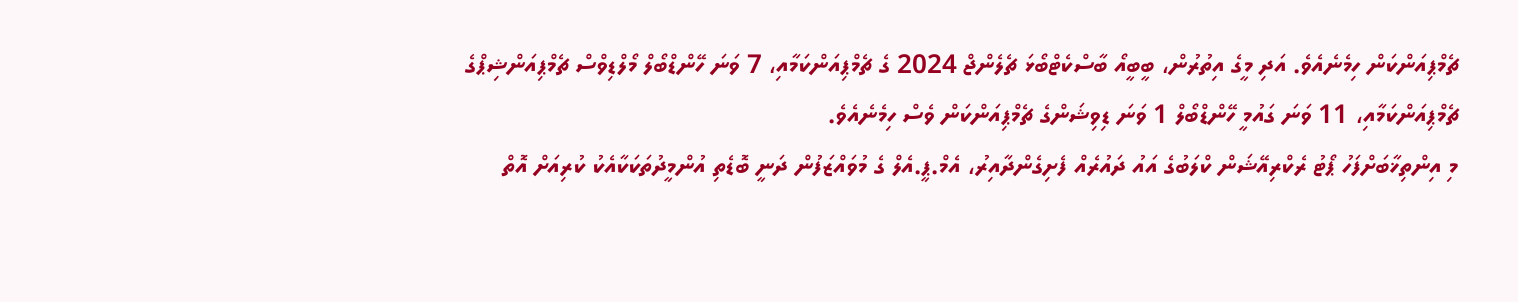ޗެމްޕިއަންކަން ހިމެނެއެވެ. އަދި މީގެ އިތުރުން، ބީބީއޯ ބާސްކެޓްބޯޅަ ޗެލެންޖް 2024 ގެ ޗެމްޕިއަންކަމާއި، 7 ވަނަ ހޭންޑްބޯލް މޯލްޑިވްސް ޗެމްޕިއަންޝިޕްގެ ޗެމްޕިއަންކަމާއި، 11 ވަނަ ގައުމީ ހޭންޑްބޯލް 1 ވަނަ ޑިވިޝަންގެ ޗެމްޕިއަންކަން ވެސް ހިމެނެއެވެ.
މި އިންތިޚާބަށްފަހު ޕޯޓު ރެކްރިއޭޝަން ކްލަބުގެ އައު ދައުރެއް ފެށިގެންދާއިރު، އެމް.ޕީ.އެލް ގެ މުވައްޒަފުން ދަނީ ބޮޑެތި އުންމީދުތަކަކާއެކު ކުރިއަށް އޮތް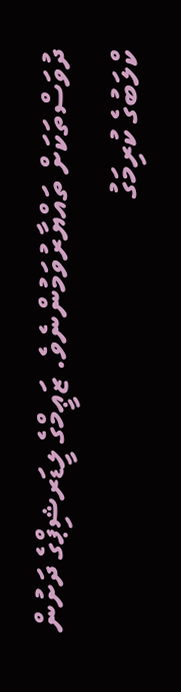ދުވަސްތަކަށް ތައްޔާރުވަމުންނެވެ. ޒަޢީމްގެ ލީޑަރޝިޕްގެ ދަށުން ކްލަބުގެ ކުރިމަގު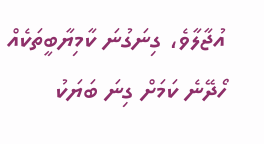އުޖާލާވެ، ގިނަގުނަ ކާމިޔާބީތަކެއް ހޯދޭނެ ކަމަށް ގިނަ ބަޔަކު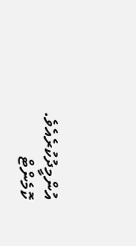އުންމީދުކުރެއެވެ.
ކޮމެންޓް